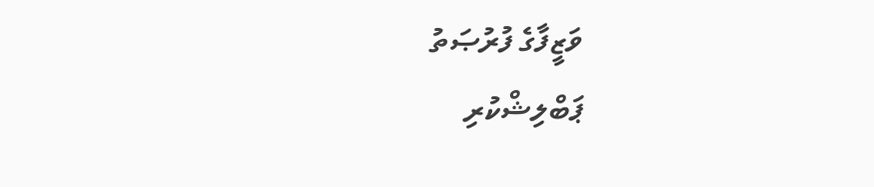ވަޒީފާގެ ފުރުޞަތު
ޕަބްލިޝްކުރި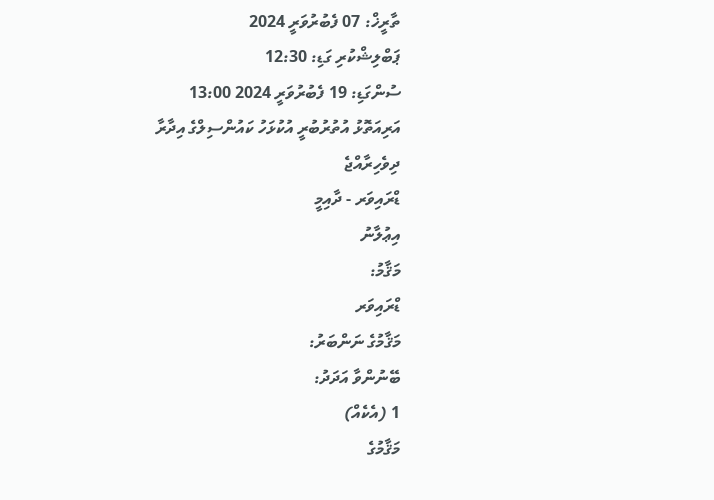ތާރީޚް: 07 ފެބުރުވަރީ 2024
ޕަބްލިޝްކުރި ގަޑި: 12:30
ސުންގަޑި: 19 ފެބުރުވަރީ 2024 13:00
އަރިއަތޮޅު އުތުރުބުރީ އުކުޅަހު ކައުންސިލްގެ އިދާރާ
ދިވެހިރާއްޖެ
ޑްރައިވަރ - ދާއިމީ
އިޢުލާނު
މަޤާމު:
ޑްރައިވަރ
މަޤާމުގެ ނަންބަރު:
ބޭނުންވާ އަދަދު:
1 (އެކެއް)
މަޤާމުގެ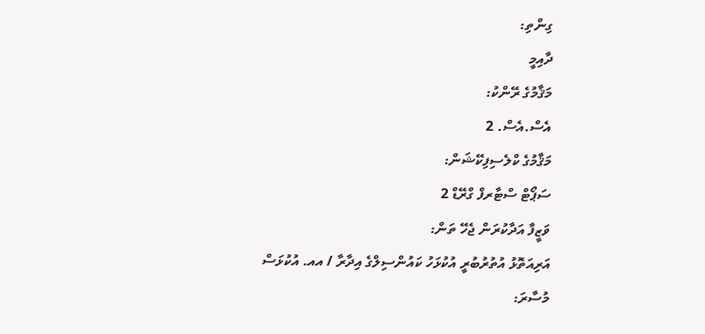ގިންތި:
ދާއިމީ
މަޤާމުގެ ރޭންކު:
އެސް.އެސް. 2
މަޤާމުގެ ކްލެސިފިކޭޝަން:
ސަޕޯޓް ސްޓާރފް ގްރޭޑް 2
ވަޒީފާ އަދާކުރަން ޖެހޭ ތަން:
އަރިއަތޮޅު އުތުރުބުރީ އުކުޅަހު ކައުންސިލްގެ އިދާރާ / އއ. އުކުޅަސް
މުސާރަ: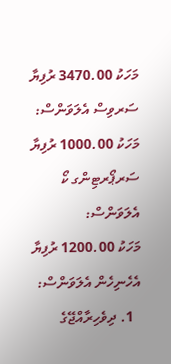މަހަކު 3470.00 ރުފިޔާ
ސަރވިސް އެލަވަންސް:
މަހަކު 1000.00 ރުފިޔާ
ސަރޕޯރޓިންގ ކޯ އެލަވަންސް:
މަހަކު 1200.00 ރުފިޔާ
އެހެނިހެން އެލަވަންސް:
  1. ދިވެހިރާއްޖޭގެ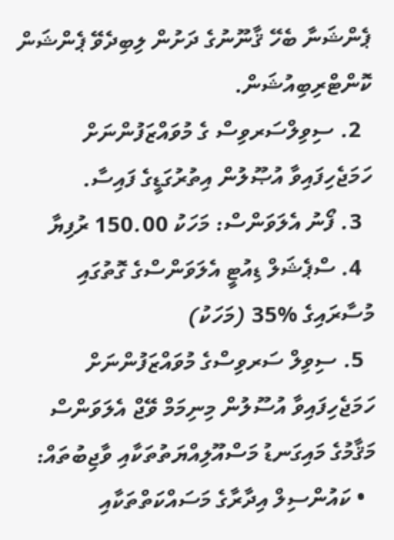ޕެންޝަނާ ބެހޭ ޤާނޫނުގެ ދަށުން ލިބިދެވޭ ޕެންޝަން ކޮންޓްރިބިއުޝަން.
  2. ސިވިލްސަރވިސް ގެ މުވައްޒަފުންނަށް ހަމަޖެހިފައިވާ އުޞޫލުން އިތުރުގަޑީގެ ފައިސާ.
  3. ފޯނު އެލަވަންސް: މަހަކު 150.00 ރުފިޔާ
  4. ސްޕެޝަލް ޑިއުޓީ އެލަވަންސްގެ ގޮތުގައި މުސާރައިގެ %35 (މަހަކު)
  5. ސިވިލް ސަރވިސްގެ މުވައްޒަފުންނަށް ހަމަޖެހިފައިވާ އުސޫލުން މިނިމަމް ވޭޖް އެލަވަންސް
މަޤާމުގެ މައިގަނޑު މަސްއޫލިއްޔަތުތަކާއި ވާޖިބުތައް:
  • ކައުންސިލް އިދާރާގެ މަސައްކަތްތަކާއި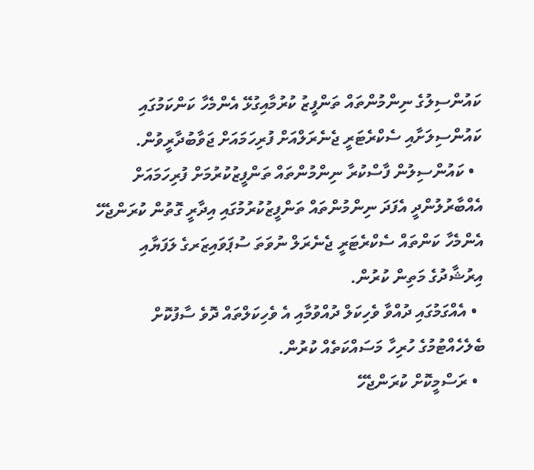ކައުންސިލުގެ ނިންމުންތައް ތަންފީޒު ކުރުމާއިގުޅޭ އެންމެހާ ކަންކަމުގައި ކައުންސިލަށާއި ސެކްރެޓަރީ ޖެނެރަލްއަށް ފުރިހަމައަށް ޖަވާބުދާރީވުން.
  • ކައުންސިލުން ފާސްކުރާ ނިންމުންތައް ތަންފީޒުކުރުމަށް ފުރިހަމައަށް އެއްބާރުލުންދީ އެފަދަ ނިންމުންތައް ތަންފީޒުކުރުމުގައި އިދާރީ ގޮތުން ކުރަންޖެހޭ އެންމެހާ ކަންތައް ސެކްރެޓަރީ ޖެނެރަލް ނުވަތަ ސުޕަވައިޒަރގެ ލަފަޔާއި އިރުޝާދުގެ މަތިން ކުރުން.
  • އެއްގަމުގައި ދުއްވާ ވެހިކަލް ދުއްވުމާއި އެ ވެހިކަލްތައް ދޮވެ ސާފުކޮށް ބެލެހެއްޓުމުގެ ހުރިހާ މަސައްކަތެއް ކުރުން.
  • ރަސްމީކޮށް ކުރަންޖެހޭ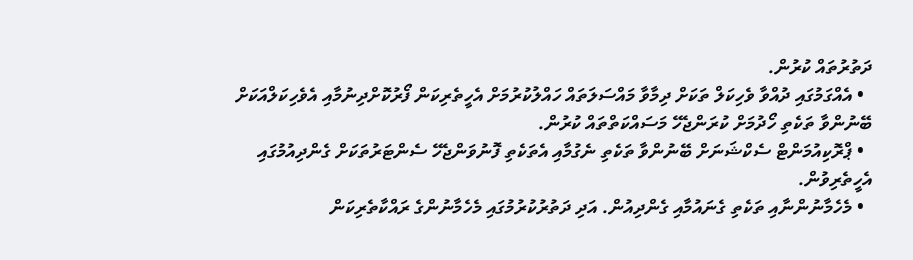ދަތުރުތައް ކުރުން.
  • އެއްގަމުގައި ދުއްވާ ވެހިކަލް ތަކަށް ދިމާވާ މައްސަލަތައް ހައްލުކުރުމަށް އެހީތެރިކަން ފޯރުކޮށްދިނުމާއި އެވެހިކަލްއަކަށް ބޭނުންވާ ތަކެތި ހޯދުމަށް ކުރަންޖެހޭ މަސައްކަތްތައް ކުރުން.
  • ޕްރޮކިއުމަންޓް ސެކްޝަނަށް ބޭނުންވާ ތަކެތި ނެގުމާއި އެތަކެތި ފޮނުވަންޖެހޭ ސެންޓަރުތަކަށް ގެންދިއުމުގައި އެހީތެރިވުން.
  • މެހެމާނުންނާއި ތަކެތި ގެނައުމާއި ގެންދިއުން. އަދި ދަތުރުކުރުމުގައި މެހެމާނުންގެ ރައްކާތެރިކަން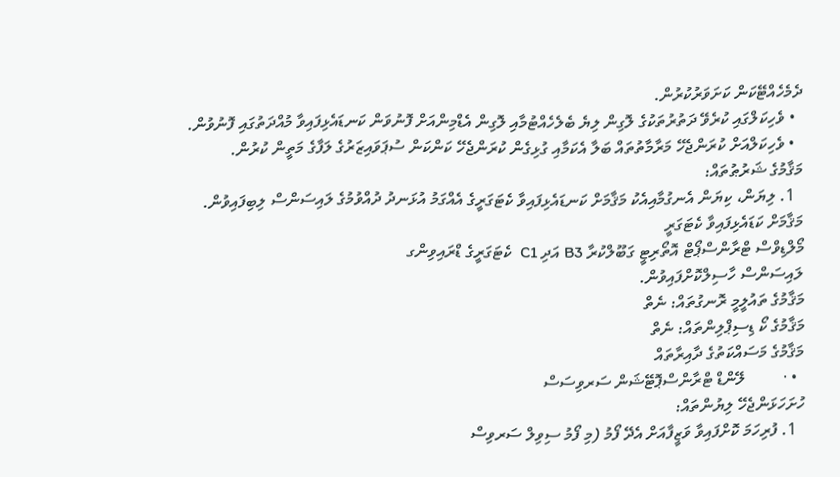ދެމެހެއްޓޭކަން ކަށަވަރުކުރުން.
  • ވެހިކަލްގައި ކުރެވޭ ދަތުރުތަކުގެ ލޮގިން ލިޔެ ބެލެހެއްޓުމާއި ލޮގިން އެޑްމިންއަށް ފޮނުވަން ކަނޑައެޅިފައިވާ މުއްދަތުގައި ފޮނުވުން.
  • ވެހިކަލްއަށް ކުރަންޖެހޭ މަރާމާތުތައް ބަލާ އެކަމާއި ގުޅިގެން ކުރަންޖެހޭ ކަންކަން ސުޕަވައިޒަރުގެ ލަފާގެ މަތީން ކުރުން.
މަޤާމުގެ ޝަރުޠުތައް:
  1. ލިޔަން، ކިޔަން އެނގުމާއިއެކު މަޤާމަށް ކަނޑައެޅިފައިވާ ކެޓަގަރީގެ އެއްގަމު އުޅަނދު ދުއްވުމުގެ ލައިސަންސް ލިބިފައިވުން.
މަޤާމަށް ކަޑައެޅިފައިވާ ކެޓަގަރީ
މޯލްޑިވްސް ޓްރާންސްޕޯޓް އޮތޯރިޓީ ގަބޫލްކުރާ B3 އަދި C1  ކެޓަގަރީގެ ޑްރައިވިންގ
ލައިސަންސް ހާސިލްކޮށްފައިވުން.
މަޤާމުގެ ތައުލީމީ ރޮނގުތައް: ނެތް
މަޤާމުގެ ކޯ ޑިސިޕްލިންތައް: ނެތް
މަޤާމުގެ މަސައްކަތުގެ ދާއިރާތައް
  • ·         ލޭންޑް ޓްރާންސްޕޮޓޭޝަން ސަރވިސަސް
ހުށަހަޅަންޖެހޭ ލިޔުންތައް:
  1. ފުރިހަމަ ކޮށްފައިވާ ވަޒީފާއަށް އެދޭ ފޯމު (މި ފޯމު ސިވިލް ސަރވިސް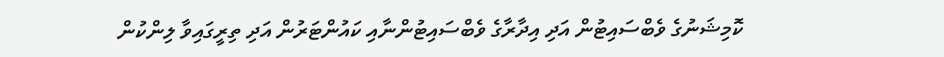ކޮމިޝަނުގެ ވެބްސައިޓުން އަދި އިދާރާގެ ވެބްސައިޓުންނާއި ކައުންޓަރުން އަދި ތިރީގައިވާ ލިންކުން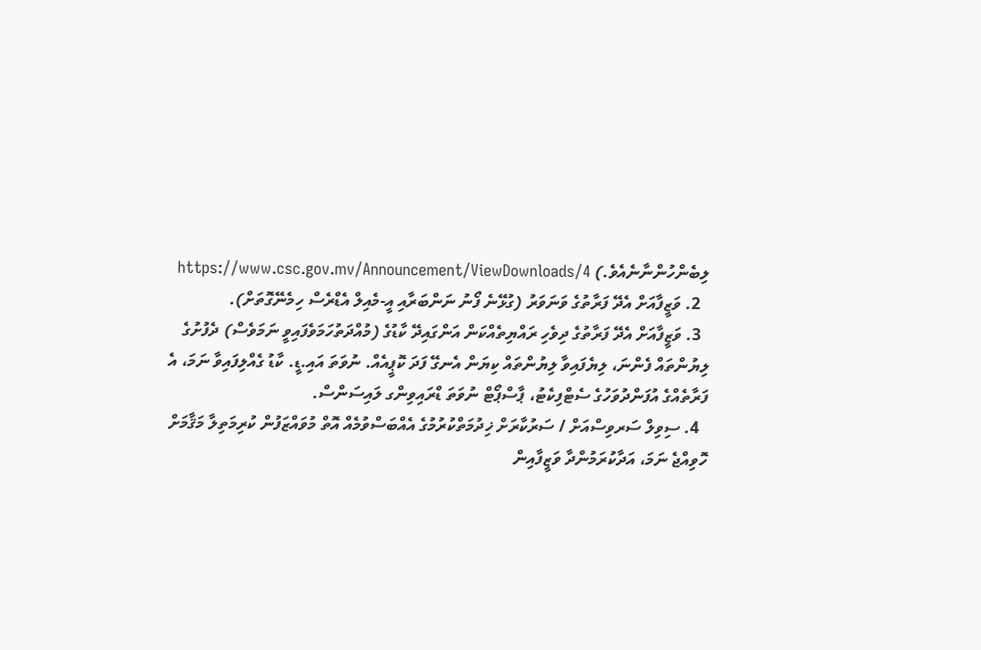ލިބެންހުންނާނެއެވެ.) https://www.csc.gov.mv/Announcement/ViewDownloads/4
  2. ވަޒީފާއަށް އެދޭ ފަރާތުގެ ވަނަވަރު (ގުޅޭނެ ފޯނު ނަންބަރާއި އީ-މެއިލް އެޑްރެސް ހިމެނޭގޮތަށް).
  3. ވަޒީފާއަށް އެދޭ ފަރާތުގެ ދިވެހި ރައްޔިތެއްކަން އަންގައިދޭ ކާޑުގެ (މުއްދަތުހަމަވެފައިވީ ނަމަވެސް) ދެފުށުގެ ލިޔުންތައް ފެންނަ، ލިޔެފައިވާ ލިޔުންތައް ކިޔަން އެނގޭ ފަދަ ކޮޕީއެއް. ނުވަތަ އައި.ޑީ. ކާޑު ގެއްލިފައިވާ ނަމަ، އެ ފަރާތެއްގެ އުފަންދުވަހުގެ ސެޓްފިކެޓު، ޕާސްޕޯޓް ނުވަތަ ޑްރައިވިންގ ލައިސަންސް.
  4. ސިވިލް ސަރވިސްއަށް / ސަރުކާރަށް ޚިދުމަތްކުރުމުގެ އެއްބަސްވުމެއް އޮތް މުވައްޒަފުން ކުރިމަތިލާ މަޤާމަށް ހޮވިއްޖެ ނަމަ، އަދާކުރަމުންދާ ވަޒީފާއިން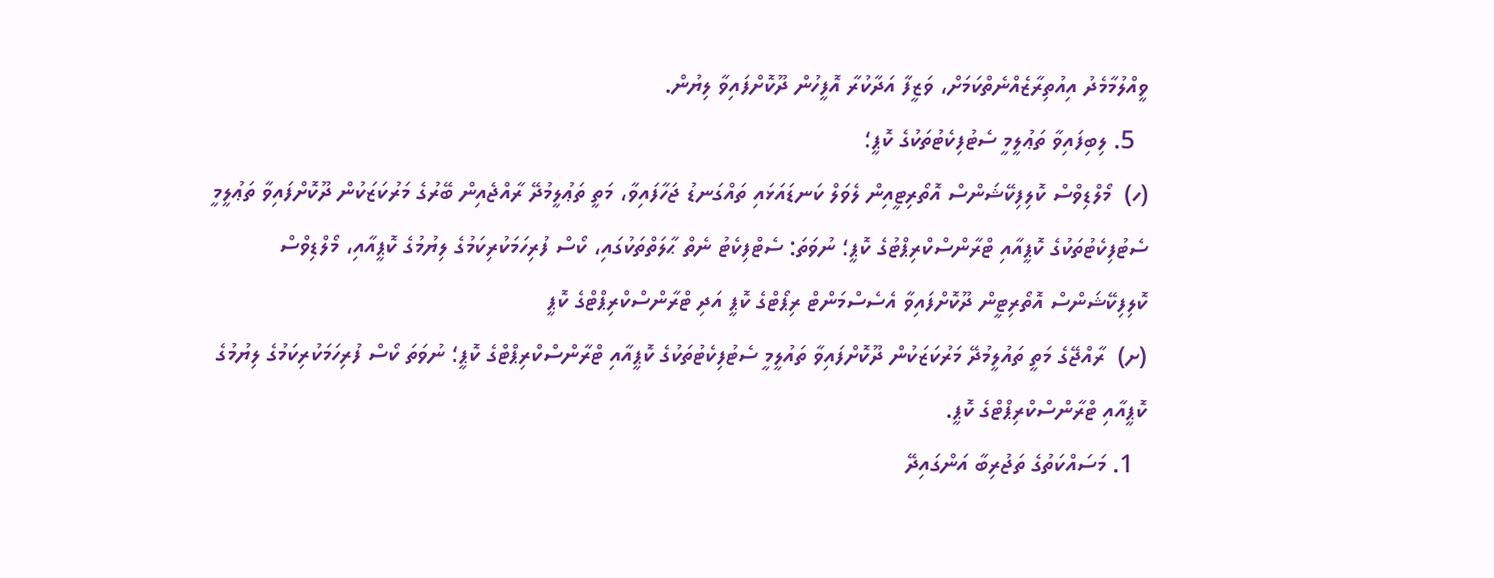ވީއްލުމާމެދު އިއުތިރާޒެއްނެތްކަމަށް، ވަޒީފާ އަދާކުރާ އޮފީހުން ދޫކޮށްފައިވާ ލިޔުން.
  5. ލިބިފައިވާ ތަޢުލީމީ ސެޓުފިކެޓުތަކުގެ ކޮޕީ؛
(ހ)  މޯލްޑިވްސް ކޮލިފިކޭޝަންސް އޮތޯރިޓީއިން ލެވަލް ކަނޑައަޅައި ތައްގަނޑު ޖަހާފައިވާ، މަތީ ތަޢުލީމުދޭ ރާއްޖެއިން ބޭރުގެ މަރުކަޒަކުން ދޫކޮށްފައިވާ ތަޢުލީމީ ސެޓުފިކެޓުތަކުގެ ކޮޕީއާއި ޓްރާންސްކްރިޕްޓުގެ ކޮޕީ؛ ނުވަތަ: ސެޓްފިކެޓު ނެތް ޙާލަތްތަކުގައި، ކޯސް ފުރިހަމަކުރިކަމުގެ ލިޔުމުގެ ކޮޕީއާއި، މޯލްޑިވްސް ކޮލިފިކޭޝަންސް އޮތޯރިޓީން ދޫކޮށްފައިވާ އެސެސްމަންޓް ރިޕޯޓްގެ ކޮޕީ އަދި ޓްރާންސްކްރިޕްޓްގެ ކޮޕީ
(ށ)  ރާއްޖޭގެ މަތީ ތައުލީމުދޭ މަރުކަޒަކުން ދޫކޮށްފައިވާ ތައުލީމީ ސެޓުފިކެޓުތަކުގެ ކޮޕީއާއި ޓްރާންސްކްރިޕްޓްގެ ކޮޕީ؛ ނުވަތަ ކޯސް ފުރިހަމަކުރިކަމުގެ ލިޔުމުގެ ކޮޕީއާއި ޓްރާންސްކްރިޕްޓްގެ ކޮޕީ.
  1. މަސައްކަތުގެ ތަޖުރިބާ އަންގައިދޭ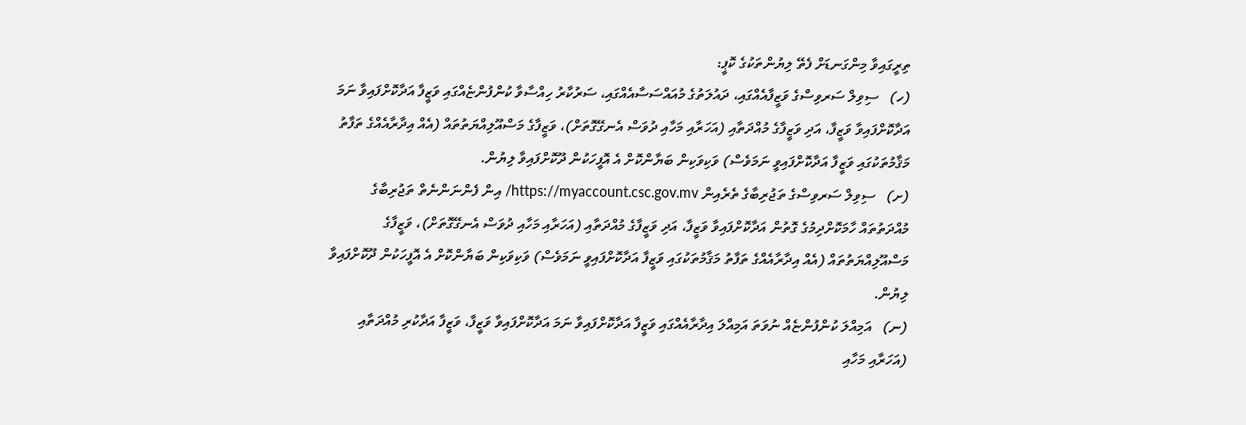ތިރީގައިވާ މިންގަނޑަށް ފެތޭ ލިޔުންތަކުގެ ކޮޕީ:
(ހ)   ސިވިލް ސަރވިސްގެ ވަޒީފާއެއްގައި، ދައުލަތުގެ މުއައްސަސާއެއްގައި، ސަރުކާރު ހިއްސާވާ ކުންފުންޏެއްގައި ވަޒީފާ އަދާކޮށްފައިވާ ނަމަ އަދާކޮށްފައިވާ ވަޒީފާ، އަދި ވަޒީފާގެ މުއްދަތާއި (އަހަރާއި މަހާއި ދުވަސް އެނގޭގޮތަށް)، ވަޒީފާގެ މަސްއޫލިއްޔަތުތައް (އެއް އިދާރާއެއްގެ ތަފާތު މަޤާމުތަކުގައި ވަޒީފާ އަދާކޮށްފައިވީ ނަމަވެސް) ވަކިވަކިން ބަޔާންކޮށް އެ އޮފީހަކުން ދޫކޮށްފައިވާ ލިޔުން.
(ށ)   ސިވިލް ސަރވިސްގެ ތަޖުރިބާގެ ތެރެއިން https://myaccount.csc.gov.mv/ އިން ފެންނަންނެތް ތަޖުރިބާގެ މުއްދަތުތައް ހާމަކޮށްދިމުގެ ގޮތުން އަދާކޮށްފައިވާ ވަޒީފާ، އަދި ވަޒީފާގެ މުއްދަތާއި (އަހަރާއި މަހާއި ދުވަސް އެނގޭގޮތަށް)، ވަޒީފާގެ މަސްއޫލިއްޔަތުތައް (އެއް އިދާރާއެއްގެ ތަފާތު މަޤާމުތަކުގައި ވަޒީފާ އަދާކޮށްފައިވީ ނަމަވެސް) ވަކިވަކިން ބަޔާންކޮށް އެ އޮފީހަކުން ދޫކޮށްފައިވާ ލިޔުން.
(ނ)   އަމިއްލަ ކުންފުންޏެއް ނުވަތަ އަމިއްލަ އިދާރާއެއްގައި ވަޒީފާ އަދާކޮށްފައިވާ ނަމަ އަދާކޮށްފައިވާ ވަޒީފާ، ވަޒީފާ އަދާކުރި މުއްދަތާއި (އަހަރާއި މަހާއި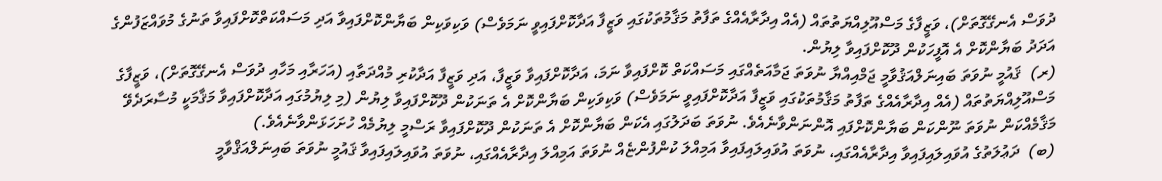ދުވަސް އެނގޭގޮތަށް)، ވަޒީފާގެ މަސްއޫލިއްޔަތުތައް (އެއް އިދާރާއެއްގެ ތަފާތު މަޤާމުތަކުގައި ވަޒީފާ އަދާކޮށްފައިވީ ނަމަވެސް) ވަކިވަކިން ބަޔާންކޮށްފައިވާ އަދި މަސައްކަތްކޮށްފައިވާ ތަނުގެ މުވައްޒަފުންގެ އަދަދު ބަޔާންކޮށް އެ އޮފީހަކުން ދޫކޮށްފައިވާ ލިޔުން.
(ރ)  ޤައުމީ ނުވަތަ ބައިނަލްއަޤުވާމީ ޖަމްއިއްޔާ ނުވަތަ ޖަމާއަތެއްގައި މަސައްކަތް ކޮށްފައިވާ ނަމަ، އަދާކޮށްފައިވާ ވަޒީފާ، އަދި ވަޒީފާ އަދާކުރި މުއްދަތާއި (އަހަރާއި މަހާއި ދުވަސް އެނގޭގޮތަށް)، ވަޒީފާގެ މަސްއޫލިއްޔަތުތައް (އެއް އިދާރާއެއްގެ ތަފާތު މަޤާމުތަކުގައި ވަޒީފާ އަދާކޮށްފައިވީ ނަމަވެސް) ވަކިވަކިން ބަޔާންކޮށް އެ ތަނަކުން ދޫކޮށްފައިވާ ލިޔުން (މި ލިޔުމުގައި އަދާކޮށްފައިވާ މަޤާމަކީ މުސާރަދެވޭ މަޤާމެއްކަން ނުވަތަ ނޫންކަން ބަޔާންކޮށްފައި އޮންނަންވާނެއެވެ. ނުވަތަ ބަދަލުގައި އެކަން ބަޔާންކޮށް އެ ތަނަކުން ދޫކޮށްފައިވާ ރަސްމީ ލިޔުމެއް ހުށަހަޅަންވާނެއެވެ.)
(ބ)  ދަޢުލަތުގެ އުވައިލައިފައިވާ އިދާރާއެއްގައި، ނުވަތަ އުވައިލައިފައިވާ އަމިއްލަ ކުންފުންޏެއް ނުވަތަ އަމިއްލަ އިދާރާއެއްގައި، ނުވަތަ އުވައިލައިފައިވާ ޤައުމީ ނުވަތަ ބައިނަލްއަޤްވާމީ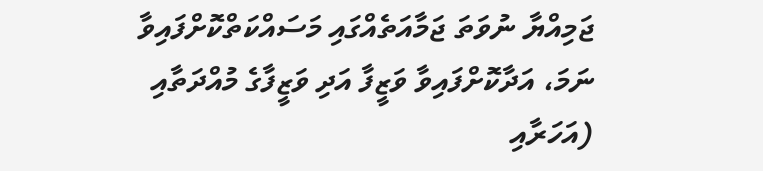ޖަމިއްޔާ ނުވަތަ ޖަމާއަތެއްގައި މަސައްކަތްކޮށްފައިވާ ނަމަ، އަދާކޮށްފައިވާ ވަޒީފާ އަދި ވަޒީފާގެ މުއްދަތާއި (އަހަރާއި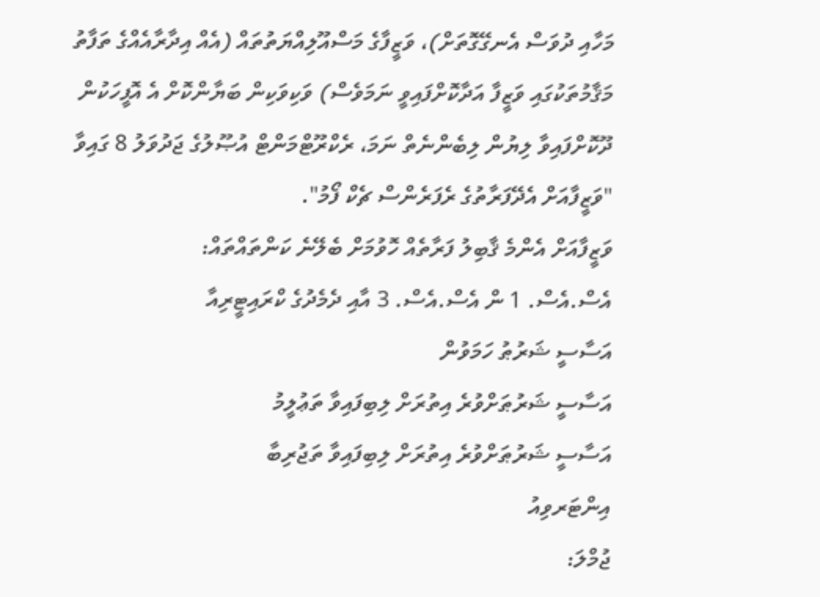މަހާއި ދުވަސް އެނގޭގޮތަށް)، ވަޒީފާގެ މަސްއޫލިއްޔަތުތައް (އެއް އިދާރާއެއްގެ ތަފާތު މަޤާމުތަކުގައި ވަޒީފާ އަދާކޮށްފައިވީ ނަމަވެސް) ވަކިވަކިން ބަޔާންކޮށް އެ އޮފީހަކުން ދޫކޮށްފައިވާ ލިޔުން ލިބެންނެތް ނަމަ، ރެކްރޫޓްމަންޓް އުޞޫލުގެ ޖަދުވަލު 8 ގައިވާ "ވަޒީފާއަށް އެދޭފަރާތުގެ ރެފަރެންސް ޗެކް ފޯމު".
ވަޒީފާއަށް އެންމެ ޤާބިލު ފަރާތެއް ހޮވުމަށް ބެލޭނެ ކަންތައްތައް:
އެސް.އެސް. 1 ން އެސް.އެސް. 3 އާއި ދެމެދުގެ ކްރައިޓީރިއާ
އަސާސީ ޝަރުޠު ހަމަވުން
އަސާސީ ޝަރުޠަށްވުރެ އިތުރަށް ލިބިފައިވާ ތަޢުލީމު
އަސާސީ ޝަރުޠަށްވުރެ އިތުރަށް ލިބިފައިވާ ތަޖުރިބާ
އިންޓަރވިއު
ޖުމްލަ: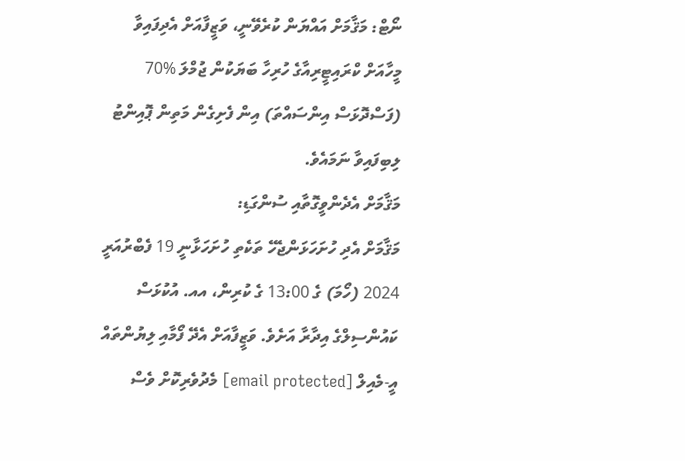ނޯޓް: މަޤާމަށް އައްޔަން ކުރެވޭނީ، ވަޒީފާއަށް އެދިފައިވާ މީހާއަށް ކްރައިޓީރިއާގެ ހުރިހާ ބަޔަކުން ޖުމްލަ %70 (ފަސްދޮޅަސް އިންސައްތަ) އިން ފެށިގެން މަތިން ޕޮއިންޓު ލިބިފައިވާ ނަމައެވެ.
މަޤާމަށް އެދެންވީގޮތާއި ސުންގަޑި:
މަޤާމަށް އެދި ހުށަހަޅަންޖެހޭ ތަކެތި ހުށަހަޅާނީ 19 ފެބްރުއަރީ 2024 (ހޯމަ) ގެ 13:00 ގެ ކުރިން، އއ. އުކުޅަސް ކައުންސިލްގެ އިދާރާ އަށެވެ. ވަޒީފާއަށް އެދޭ ފޯމާއި ލިޔުންތައް އީ-މެއިލް [email protected] މެދުވެރިކޮށް ވެސް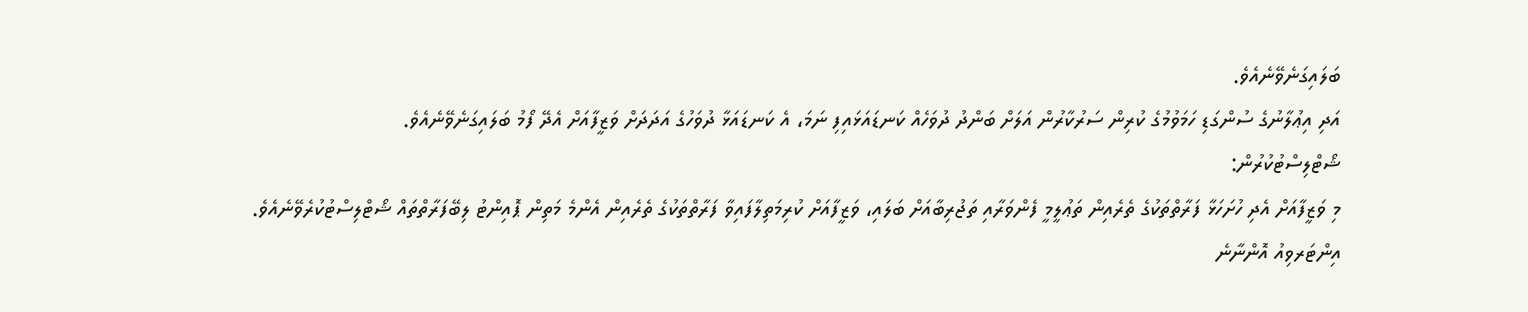ބަލައިގަނެވޭނެއެވެ.
އަދި އިޢުލާނުގެ ސުންގަޑި ހަމަވުމުގެ ކުރިން ސަރުކާރުން އަލަށް ބަންދު ދުވަހެއް ކަނޑައަޅައިފި ނަމަ، އެ ކަނޑައަޅާ ދުވަހުގެ އަދަދަށް ވަޒީފާއަށް އެދޭ ފޯމު ބަލައިގަނެވޭނެއެވެ.
ޝޯޓްލިސްޓުކުރުން:
މި ވަޒީފާއަށް އެދި ހުށަހަޅާ ފަރާތްތަކުގެ ތެރެއިން ތަޢުލީމީ ފެންވަރާއި ތަޖުރިބާއަށް ބަލައި، ވަޒީފާއަށް ކުރިމަތިލާފައިވާ ފަރާތްތަކުގެ ތެރެއިން އެންމެ މަތިން ޕޮއިންޓު ލިބޭފަރާތްތައް ޝޯޓްލިސްޓުކުރެވޭނެއެވެ.
އިންޓަރވިއު އޮންނާނެ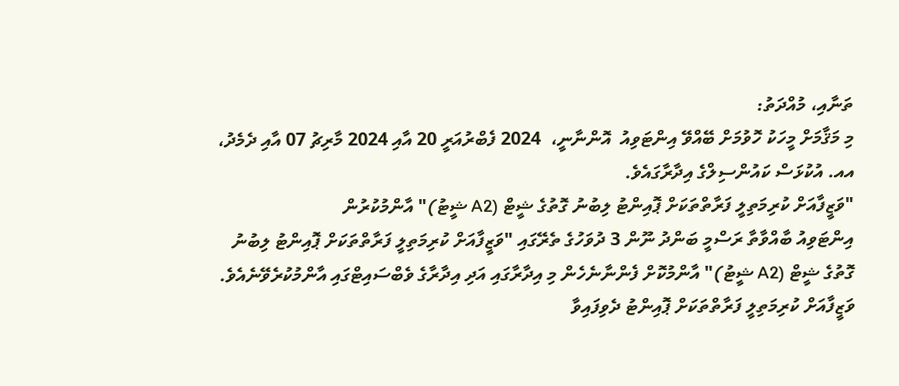ތަނާއި، މުއްދަތު:
މި މަޤާމަށް މީހަކު ހޮވުމަށް ބޭއްވޭ އިންޓަވިއު  އޮންނާނީ،  2024 ފެބްރުއަރީ 20 އާއި 2024 މާރިޗު 07 އާއި ދެމެދު، އއ. އުކުޅަސް ކައުންސިލްގެ އިދާރާގައެވެ.
"ވަޒީފާއަށް ކުރިމަތިލީ ފަރާތްތަކަށް ޕޮއިންޓު ލިބުނު ގޮތުގެ ޝީޓް (A2 ޝީޓު)" އާންމުކުރުން
އިންޓަވިއު ބާއްވާތާ ރަސްމީ ބަންދު ނޫން 3 ދުވަހުގެ ތެރޭގައި "ވަޒީފާއަށް ކުރިމަތިލީ ފަރާތްތަކަށް ޕޮއިންޓު ލިބުނު ގޮތުގެ ޝީޓް (A2 ޝީޓު)" އާންމުކޮށް ފެންނާނެހެން މި އިދާރާގައި އަދި އިދާރާގެ ވެބްސައިޓްގައި އާންމުކުރެވޭނެއެވެ. ވަޒީފާއަށް ކުރިމަތިލީ ފަރާތްތަކަށް ޕޮއިންޓު ދެވިފައިވާ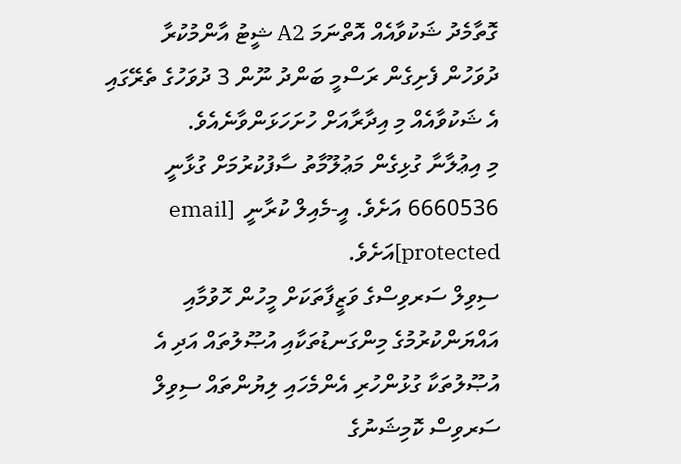ގޮތާމެދު ޝަކުވާއެއް އޮތްނަމަ A2 ޝީޓު އާންމުކުރާ ދުވަހުން ފެށިގެން ރަސްމީ ބަންދު ނޫން 3 ދުވަހުގެ ތެރޭގައި އެ ޝަކުވާއެއް މި އިދާރާއަށް ހުށަހަޅަންވާނެއެވެ.
މި އިޢުލާނާ ގުޅިގެން މަޢުލޫމާތު ސާފުކުރުމަށް ގުޅާނީ 6660536 އަށެވެ. އީ-މެއިލް ކުރާނީ  [email protected]އަށެވެ.
ސިވިލް ސަރވިސްގެ ވަޒީފާތަކަށް މީހުން ހޮވުމާއި އައްޔަންކުރުމުގެ މިންގަނޑުތަކާއި އުޞޫލުތައް އަދި އެ އުޞޫލުތަކާ ގުޅުންހުރި އެންމެހައި ލިޔުންތައް ސިވިލް ސަރވިސް ކޮމިޝަނުގެ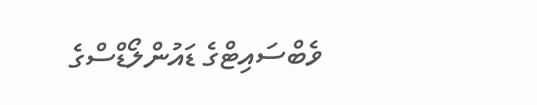ވެބްސައިޓްގެ ޑައުންލޯޑްސްގެ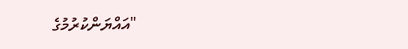"އައްޔަންކުރުމުގެ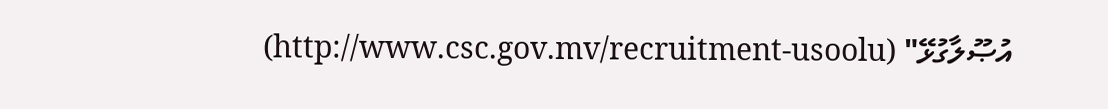އުޞޫލާގުޅޭ" (http://www.csc.gov.mv/recruitment-usoolu)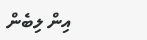އިން ލިބެން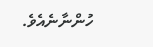ހުންނާނެއެވެ.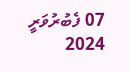07 ފެބުރުވަރީ 2024